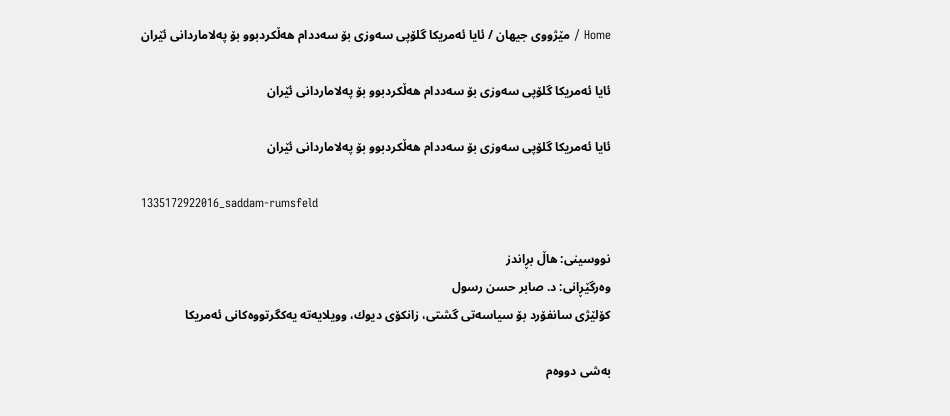Home / مێژووى جیهان / ئایا ئه‌مریكا گلۆپی سه‌وزی بۆ سه‌ددام هه‌ڵكردبوو بۆ په‌لاماردانی ئێران

ئایا ئه‌مریكا گلۆپی سه‌وزی بۆ سه‌ددام هه‌ڵكردبوو بۆ په‌لاماردانی ئێران

ئایا ئه‌مریكا گلۆپی سه‌وزی بۆ سه‌ددام هه‌ڵكردبوو بۆ په‌لاماردانی ئێران

1335172922016_saddam-rumsfeld

نووسینی: هاڵ بڕاندز
وه‌رگێڕانی: د. صابر حسن ر‌سول
كۆلێژی سانفۆرد بۆ سیاسه‌تی گشتی، زانكۆی دیوك، وویلایه‌ته‌ یه‌كگرتووه‌كانی ئه‌مریكا

به‌شی دووه‌م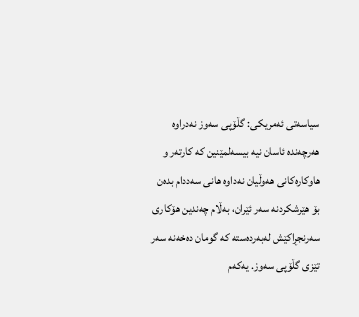سیاسه‌تی ئه‌مریكی: گڵۆپی سه‌وز نه‌دراوه‌
هه‌رچه‌نده‌ ئاسان نیه‌ بیسه‌لمێنین كه‌ كارته‌ر و هاوكاره‌كانی هه‌وڵیان نه‌داوه‌ هانی سه‌ددام بده‌ن بۆ هێرشكردنه‌ سه‌ر ئێران، به‌ڵام چه‌ندین هۆكاری سه‌رنجڕاكێش له‌به‌رده‌سته‌ كه‌ گومان ده‌خه‌نه‌ سه‌ر تێزی گڵۆپی سه‌وز. یه‌كه‌م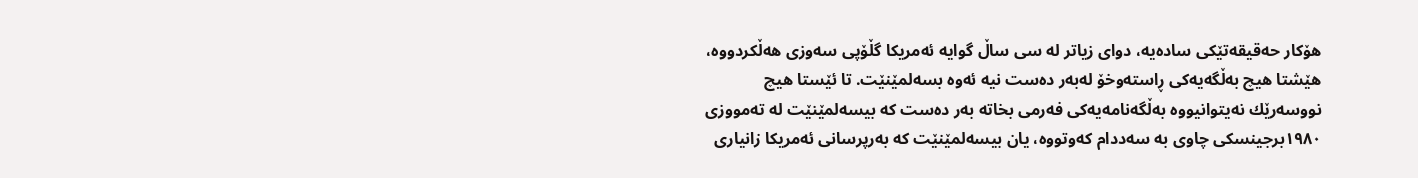هۆكار حه‌قیقه‌تێكی ساده‌یه‌، دوای زیاتر له‌ سی ساڵ گوایه‌ ئه‌مریكا گڵۆپی سه‌وزی هه‌ڵكردووه‌، هێشتا هیچ به‌ڵگه‌یه‌كی ڕاسته‌وخۆ له‌به‌ر ده‌ست نیه‌ ئه‌وه‌ بسه‌لمێنێت. تا ئێستا هیچ نووسه‌رێك نه‌یتوانیووه‌ به‌ڵگه‌نامه‌یه‌كی فه‌رمی بخاته‌ به‌ر ده‌ست كه‌ بیسه‌لمێنێت له‌ ته‌مووزی ١٩٨٠برجینسكی چاوی به‌ سه‌ددام كه‌وتووه، یان بیسه‌لمێنێت كه‌ به‌رپرسانی ئه‌مریكا زانیاری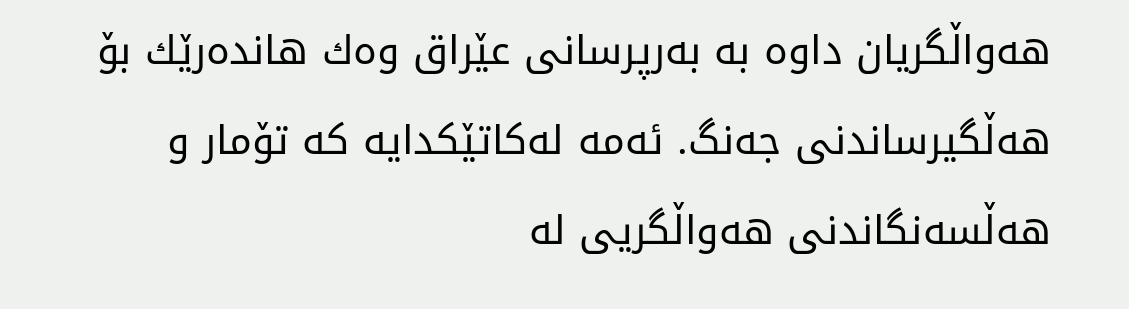هه‌واڵگریان داوه‌ به‌ به‌رپرسانی عێراق وه‌ك هانده‌رێك بۆ هه‌ڵگیرساندنی جه‌نگ. ئه‌مه‌ له‌كاتێكدایه‌ كه‌ تۆمار و هه‌ڵسه‌نگاندنی هه‌واڵگریی له‌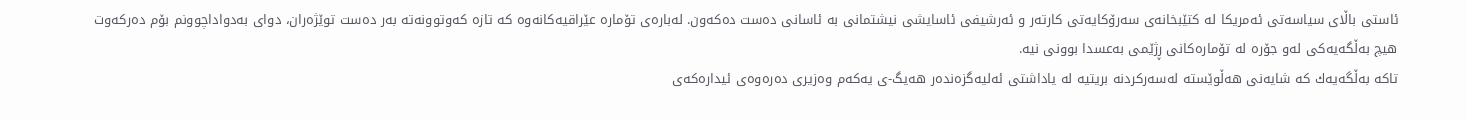ئاستی باڵای سیاسه‌تی ئه‌مریكا له‌ كتێبخانه‌ی سه‌رۆكایه‌تی كارته‌ر و ئه‌رشیفی ئاسایشی نیشتمانی‌ به‌ ئاسانی ده‌ست ده‌كه‌ون. له‌باره‌ی تۆماره‌ عێراقیه‌كانه‌وه‌ كه‌ تازه‌ كه‌وتوونه‌ته‌ به‌ر ده‌ست توێژه‌ران، دوای به‌دواداچوونم بۆم ده‌ركه‌وت هیچ به‌ڵگه‌یه‌كی له‌و جۆره‌ له‌ تۆماره‌كانی ڕژێمی به‌عسدا بوونی نیه‌.
تاكه‌ به‌ڵگه‌یه‌ك كه‌ شایه‌نی هه‌ڵوێسته‌ له‌سه‌ركردنه‌ بریتیه‌ له‌ یاداشتی ئه‌لیه‌گزه‌نده‌ر هه‌یگ-ی یه‌كه‌م وه‌زیری ده‌ره‌وه‌ی ئیداره‌كه‌ی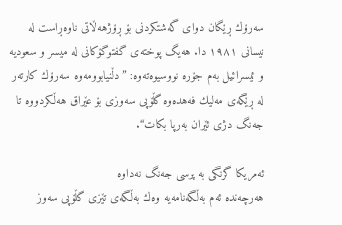سه‌رۆك ڕێگان دوای گه‌شتكردنی بۆ ڕۆژهه‌ڵاتی ناوه‌ڕاست له‌ نیسانی ١٩٨١ دا. هه‌یگ پوخته‌ی گفتوگۆكانی له‌ میسر و سعودیه‌ و ئیسرائیل به‌م جۆره‌ نووسیوه‌ته‌وه‌: ”دڵنیابوومه‌وه‌ سه‌رۆك كارته‌ر له‌ ڕێگه‌ی مه‌لیك فه‌هده‌وه‌ گڵۆپی سه‌وزی بۆ عێراق هه‌ڵكردووه‌ تا جه‌نگ دژی ئێران به‌رپا بكات“.

ئه‌مریكا گرنگی به‌ پرسی جه‌نگ نه‌داوه‌
هه‌رچه‌نده‌ ئه‌م به‌ڵگه‌نامه‌یه‌‌ وه‌ك به‌ڵگه‌ی تێزی گڵۆپی سه‌وز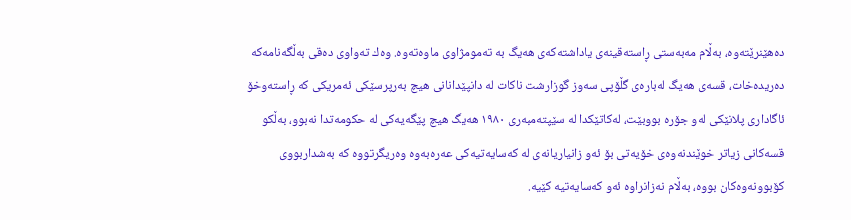ده‌هێنرێته‌وه‌، به‌ڵام مه‌به‌ستی ڕاسته‌قینه‌ی یاداشته‌كه‌ی هه‌یگ به‌ ته‌مومژاوی ماوه‌ته‌وه‌‌. وه‌ك ته‌واوی ده‌قی به‌ڵگه‌نامه‌كه‌ ده‌ریده‌خات، قسه‌ی هه‌‌یگ له‌باره‌ی گڵۆپی سه‌وز گوزارشت ناكات له‌ دانپێدانانی هیچ به‌رپرسێكی ئه‌مریكی كه‌ ڕاسته‌وخۆ ئاگاداری پلانێكی له‌و جۆره‌ بووبێت، له‌كاتێكدا له‌ سێپته‌مبه‌ری ١٩٨٠‌ هه‌یگ هیچ پێگه‌یه‌كی له‌ حكومه‌تدا نه‌بوو، به‌ڵكو قسه‌كانی زیاتر خوێندنه‌وه‌ی خۆیه‌تی بۆ ئه‌و زانیاریانه‌ی له‌ كه‌سایه‌تیه‌كی عه‌ره‌به‌وه‌ وه‌ریگرتووه‌ كه‌ به‌شداربووی كۆبوونه‌وه‌كان بووه‌، به‌ڵام نه‌زانراوه‌ ئه‌و كه‌سایه‌تیه‌ كێیه.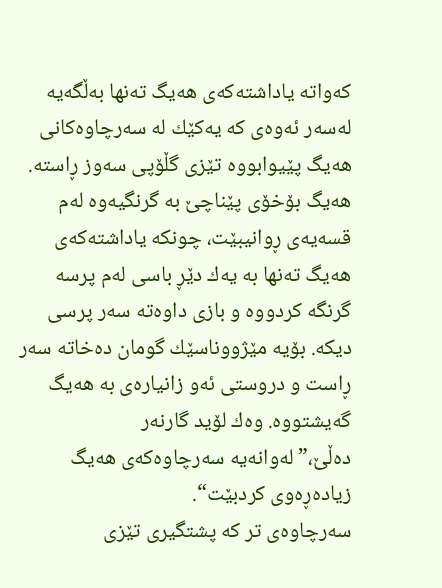كه‌واته‌ یاداشته‌كه‌ی هه‌یگ ته‌نها به‌ڵگه‌یه‌ له‌سه‌ر ئه‌وه‌ی كه‌ یه‌كێك له‌ سه‌رچاوه‌كانی هه‌یگ پێیوابووه‌ تێزی گڵۆپی سه‌وز ڕاسته‌. هه‌یگ بۆخۆی پێناچێ به‌ گرنگیه‌وه‌ له‌م قسه‌یه‌ی ڕوانیبێت، چونكه‌ یاداشته‌كه‌ی هه‌یگ ته‌نها به‌ یه‌ك دێڕ باسی له‌م پرسه‌ گرنگه‌ كردووه‌ و بازی داوه‌ته‌ سه‌ر پرسی دیكه‌. بۆیه‌‌ مێژووناسێك گومان ده‌خاته‌ سه‌ر ڕاست و دروستی ئه‌و زانیاره‌ی به‌ هه‌یگ گه‌یشتووه‌. وه‌ك لۆید گارنه‌ر ده‌ڵێ،”له‌وانه‌یه‌ سه‌رچاوه‌كه‌ی هه‌یگ زیاده‌ڕه‌وی كردبێت“.
سه‌رچاوه‌ی تر كه‌ پشتگیری تێزی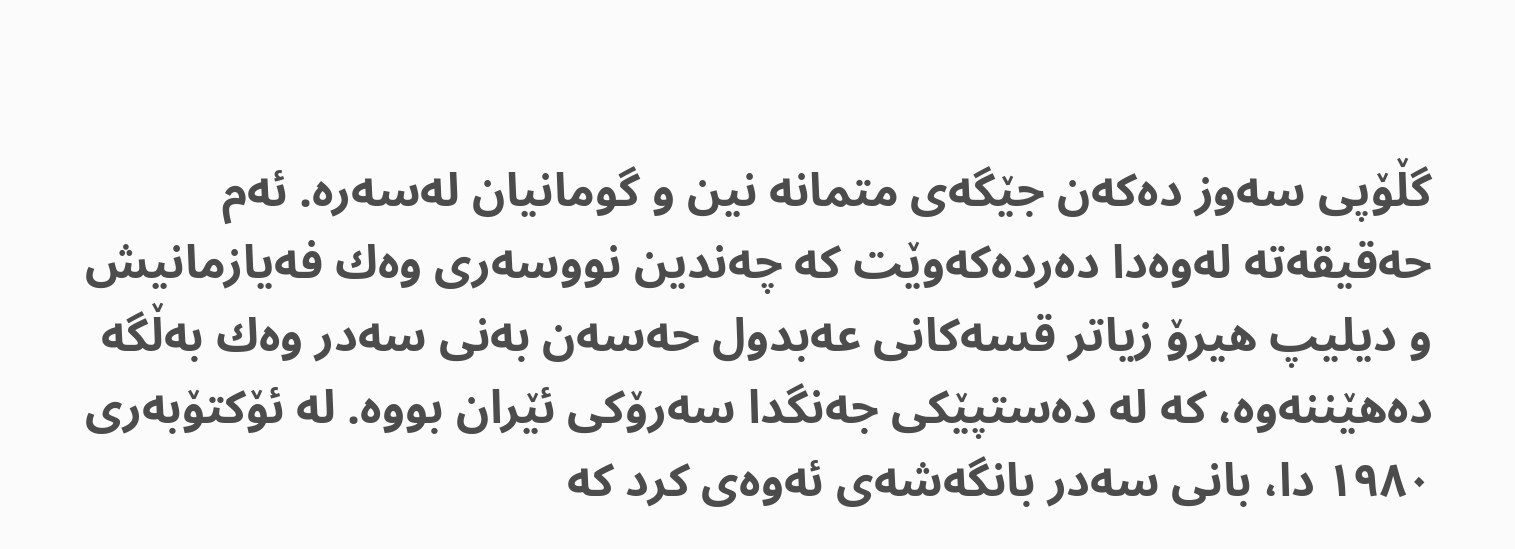گڵۆپی سه‌وز ده‌كه‌ن جێگه‌ی متمانه‌ نین و گومانیان له‌سه‌ره‌. ئه‌م حه‌قیقه‌ته‌ له‌وه‌دا ده‌رده‌كه‌وێت كه‌ چه‌ندین نووسه‌ری وه‌ك فه‌یازمانیش و دیلیپ هیرۆ زیاتر قسه‌كانی عه‌بدول حه‌سه‌ن به‌نی سه‌در وه‌ك به‌ڵگه‌ ده‌هێننه‌وه‌، كه‌ له‌ ده‌ستپێكی جه‌نگدا سه‌رۆكی ئێران بووه‌. له‌ ئۆكتۆبه‌ری ١٩٨٠ دا، بانی سه‌در بانگه‌شه‌ی ئه‌وه‌ی كرد كه‌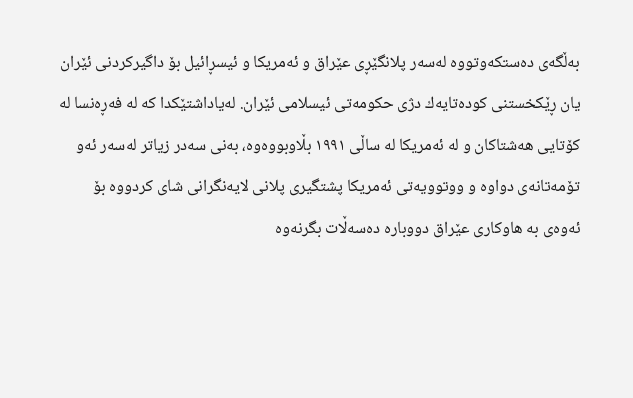به‌ڵگه‌ی ده‌ستكه‌وتووه‌ له‌سه‌ر پلانگێڕی عێراق و ئه‌مریكا و ئیسڕائیل بۆ داگیركردنی ئێر‌ان یان ڕێكخستنی كوده‌تایه‌ك دژی حكومه‌تی ئیسلامی ئێران. له‌یاداشتێكدا كه‌ له‌ فه‌ڕه‌نسا‌ له‌ كۆتایی هه‌شتاكان و له‌ ئه‌مریكا له‌ ساڵی ١٩٩١ بڵاوبووه‌وه‌، به‌نی سه‌در زیاتر له‌سه‌ر ئه‌و تۆمه‌تانه‌ی دواوه‌ و ووتوویه‌تی ئه‌مریكا پشتگیری پلانی لایه‌نگرانی شای كردووه‌ بۆ ئه‌وه‌ی به‌ هاوكاری عێراق دووباره‌ ده‌سه‌ڵات بگرنه‌وه‌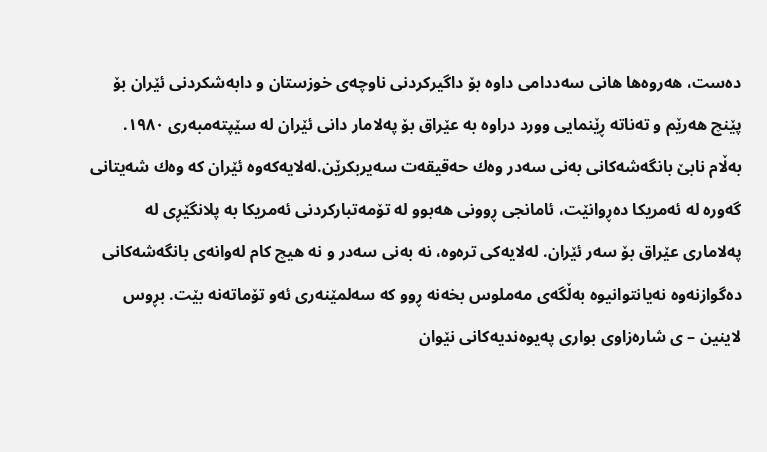ده‌ست، هه‌روه‌ها هانی سه‌ددامی داوه بۆ داگیركردنی ‌ناوچه‌ی خوزستان و دابه‌شكردنی ئێران بۆ پێنچ هه‌رێم و ته‌ناته‌ ڕێنمایی وورد دراوه‌ به‌ عێراق بۆ په‌لامار دانی ئێران له‌ سێپته‌مبه‌ری ١٩٨٠.
به‌ڵام نابێ بانگه‌شه‌كانی به‌نی سه‌در وه‌ك حه‌قیقه‌ت سه‌یربكرێن‌.له‌لایه‌كه‌وه‌ ئێران كه‌ وه‌ك شه‌یتانی گه‌وره‌ له‌ ئه‌مریكا ده‌ڕوانێت، ئامانجی ڕوونی هه‌بوو له‌ تۆمه‌تباركردنی ئه‌مریكا به‌ پلانگێڕی له‌ په‌لاماری عێراق بۆ سه‌ر ئێران. له‌لایه‌كی تره‌وه‌، نه‌ به‌نی سه‌در و نه‌ هیچ كام له‌وانه‌ی بانگه‌شه‌كانی ده‌گوازنه‌وه‌ نه‌یانتوانیوه‌ به‌ڵگه‌ی مه‌ملوس بخه‌نه‌ ڕوو كه‌ سه‌لمێنه‌ری ئه‌و تۆماته‌نه‌ بێت. بڕوس لاینین – ی شاره‌زاوی بواری په‌یوه‌ندیه‌كانی نێوان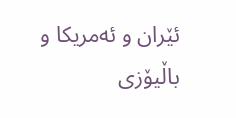ئێران و ئه‌مریكا و باڵیۆزی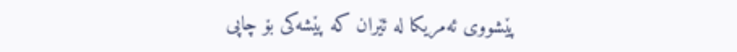پێشووی ئه‌مریكا له‌ ئێران كه‌ پێشه‌كی بۆ چاپی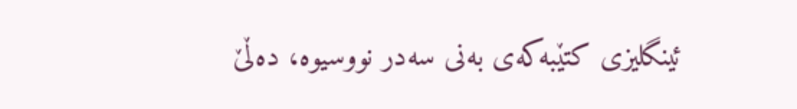ئینگلیزی كتێبه‌كه‌ی به‌نی سه‌در نووسیوه‌، ده‌ڵێ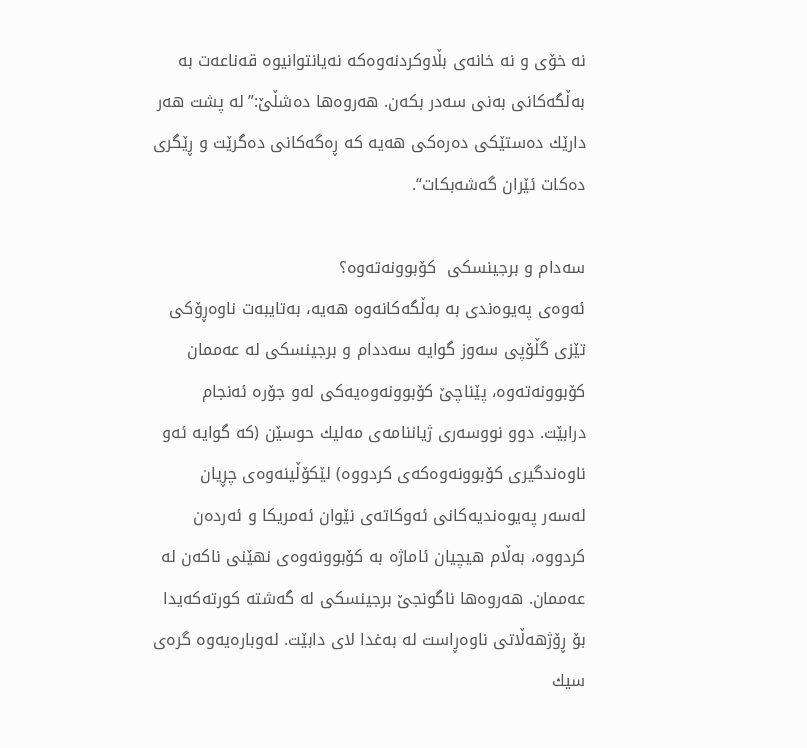نه‌ خۆی و نه‌ خانه‌ی بڵاوكردنه‌وه‌كه‌ نه‌یانتوانیوه‌ قه‌ناعه‌ت به‌ به‌ڵگه‌كانی به‌نی سه‌در بكه‌ن. هه‌روه‌ها ده‌شڵێ:”له‌ پشت هه‌ر دارێك ده‌ستێكی ده‌ره‌كی هه‌یه‌ كه ڕه‌گه‌كانی ده‌گرێت و ڕ‌ێگری ده‌كات ئێران گه‌شه‌بكات“.

سه‌دام و برجینسكی  كۆبوونه‌ته‌وه‌؟
ئه‌وه‌ی په‌یوه‌ندی به‌ به‌ڵگه‌كانه‌وه‌ هه‌یه‌، به‌تایبه‌ت ناوه‌ڕۆكی تێزی گڵۆپی سه‌وز گوایه‌ سه‌ددام و برجینسكی له‌ عه‌ممان كۆبوونه‌ته‌وه‌، پێناچێ كۆبوونه‌وه‌یه‌كی له‌و جۆره‌ ئه‌نجام درابێت. دوو نووسه‌ری ژیاننامه‌ی مه‌لیك حوسێن (كه‌ گوایه‌ ئه‌و ناوه‌ندگیری كۆبوونه‌وه‌كه‌ی كردووه‌) لێكۆڵینه‌وه‌ی چڕیان له‌سه‌ر په‌یوه‌ندیه‌كانی ئه‌وكاته‌ی نێوان ئه‌مریكا و ئه‌رده‌ن كردووه‌، به‌ڵام هیچیان ئاماژه‌ به‌ كۆبوونه‌وه‌ی نهێنی ناكه‌ن له‌ عه‌ممان. هه‌روه‌ها ناگونجێ برجینسكی له‌ گه‌شته‌ كورته‌كه‌یدا بۆ ڕۆژهه‌ڵاتی ناوه‌ڕاست له‌ به‌غدا لای دابێت. له‌وباره‌یه‌وه‌ گره‌ی سیك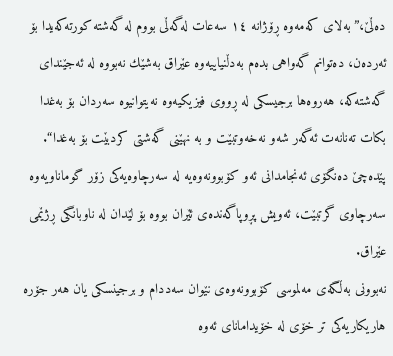ده‌ڵێ،”به‌لای كه‌مه‌وه‌ ڕۆژانه‌ ١٤ سه‌عات له‌گه‌ڵی بووم له‌ گه‌شته‌ كورته‌كه‌یدا بۆ ئه‌رده‌ن، ده‌توانم گه‌واهی بده‌م به‌دڵنیاییه‌وه‌ عێراق به‌شێك نه‌بووه‌ له‌ ئه‌جێندای گه‌شته‌كه‌، هه‌روه‌ها برجیسكی له‌ ڕووی فیزیكیه‌وه‌ نه‌یتوانیوه‌ سه‌ردان بۆ به‌غدا بكات ته‌نانه‌ت ئه‌گه‌ر شه‌و نه‌خه‌وتبێت و به‌ نهێنی گه‌شتی كردبێت‌ بۆ به‌غدا“. پێد‌ه‌چێ ده‌نگۆی ئه‌نجامدانی ئه‌و كۆبوونه‌وه‌یه‌ له‌ سه‌رچاوه‌یه‌كی زۆر گوماناویه‌وه‌ سه‌رچاوی گرتبێت، ئه‌ویش پڕوپاگه‌نده‌ی ئێران بووه‌ بۆ لێدان له‌ ناوبانگی ڕژێمی عێراق.
نه‌بوونی به‌ڵگه‌ی مه‌لموسی كۆبوونه‌وه‌ی نێوان سه‌ددام و برجینسكی یان هه‌ر جۆره‌ هاریكاریه‌كی تر خۆی له‌ خۆیدامانای ئه‌وه‌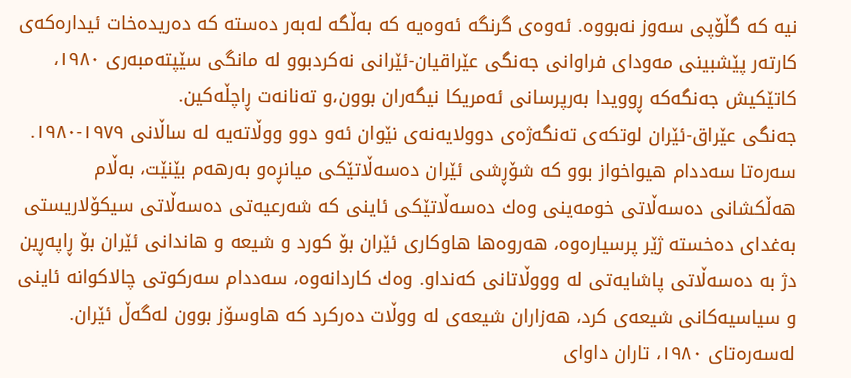نیه‌ كه‌ گڵۆپی سه‌وز نه‌بووه‌. ئه‌وه‌ی گرنگه‌ ئه‌وه‌یه‌ كه‌ به‌ڵگه‌ له‌به‌ر ده‌سته‌ كه‌ ده‌ریده‌خات ئیداره‌كه‌ی كارته‌ر پێشبینی مه‌ودای فراوانی جه‌نگی عێراقیان-ئێرانی نه‌كردبوو له‌ مانگی سێپته‌مبه‌ری ١٩٨٠، كاتێكیش جه‌نگه‌كه‌ ڕوویدا به‌رپرسانی ئه‌مریكا نیگه‌ران بوون،و ته‌نانه‌ت ڕاچڵه‌كین.
جه‌نگی عێراق-ئێران لوتكه‌ی ته‌نگه‌ژه‌ی دوولایه‌نه‌ی نێوان ئه‌و دوو ووڵاته‌یه‌ له‌ ساڵانی ١٩٧٩-١٩٨٠. سه‌ره‌تا سه‌ددام هیواخواز بوو كه‌ شۆڕشی ئێران ده‌سه‌ڵاتێكی میانڕه‌و به‌رهه‌م بێنێت، به‌ڵام هه‌ڵكشانی ده‌سه‌ڵاتی خومه‌ینی وه‌ك ده‌سه‌ڵاتێكی ئاینی كه‌ شه‌رعیه‌تی ده‌سه‌ڵاتی سیكۆلاریستی به‌غدای ده‌خسته‌ ژێر پرسیاره‌وه‌، هه‌روه‌ها هاوكاری ئێران بۆ كورد و شیعه‌ و هاندانی ئێران بۆ ڕاپه‌ڕین دژ به‌ ده‌سه‌ڵاتی پاشایه‌تی له‌ وووڵاتانی كه‌نداو. وه‌ك كاردانه‌وه‌، سه‌ددام سه‌ركوتی چالاكوانه‌ ئاینی و سیاسیه‌كانی شیعه‌ی كرد، هه‌زاران شیعه‌ی له‌ ووڵات ده‌ركرد كه‌ هاوسۆز بوون له‌گه‌ڵ ئێران. له‌سه‌ره‌تای ١٩٨٠، تاران داوای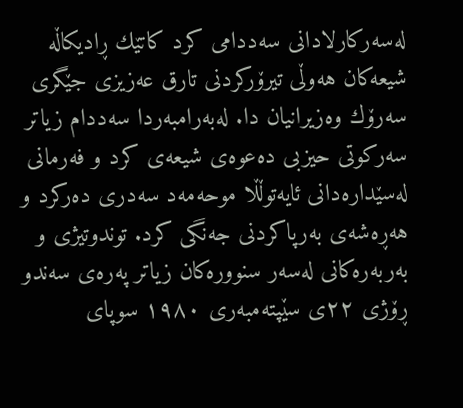له‌سه‌ركارلادانی سه‌ددامی كرد كاتێك ڕادیكاڵه‌ شیعه‌كان هه‌وڵی تیرۆركردنی تارق عه‌زیزی جێگری سه‌رۆك وه‌زیرانیان دا. له‌به‌رامبه‌ردا سه‌ددام زیاتر سه‌ركوتی حیزبی ده‌عوه‌ی شیعه‌ی كرد و فه‌رمانی له‌سێداره‌دانی ئایه‌توڵڵا موحه‌مه‌د سه‌دری ده‌ركرد و هه‌ڕه‌شه‌ی به‌رپاكردنی جه‌نگی كرد. توندوتیژی و به‌ربه‌ره‌كانی له‌سه‌ر سنووره‌كان زیاتر په‌ره‌ی سه‌ندو ڕۆژی ٢٢ی سێپته‌مبه‌ری ١٩٨٠ سوپای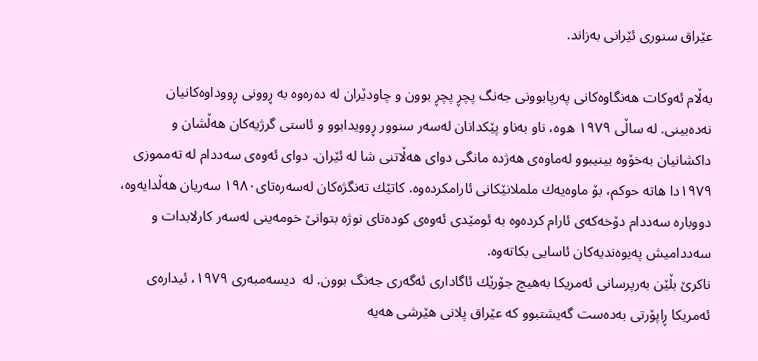عێراق سنوری ئێرانی به‌زاند.

به‌ڵام ئه‌وكات هه‌نگاوه‌كانی په‌رپابوونی جه‌نگ پچڕ پچڕ بوون و چاودێران له‌ ده‌ره‌وه‌ به‌ ڕوونی ڕووداوه‌كانیان نه‌ده‌بینی. له‌ ساڵی ١٩٧٩ ه‌وه‌، ناو به‌ناو پێكدانان له‌سه‌ر سنوور ڕوویدابوو و ئاستی گرژیه‌كان هه‌ڵشان و داكشانیان به‌خۆوه‌ بینیبوو له‌ماوه‌ی هه‌ژده‌ مانگی دوای هه‌ڵاتنی شا له‌ ئێران. دوای ئه‌وه‌ی سه‌ددام له‌ ته‌مموزی ١٩٧٩دا هاته‌ حوكم، بۆ ماوه‌یه‌ك ململانێكانی ئارامكرده‌وه. كاتێك ته‌نگژه‌كان له‌سه‌ره‌تای١٩٨٠ سه‌ریان هه‌ڵدایه‌وه‌، دووباره‌ سه‌ددام دۆخه‌كه‌ی ئارام كرده‌وه‌‌ به‌ ئومێدی ئه‌وه‌ی كوده‌تای نوژه‌ ‌بتوانێ خومه‌ینی له‌سه‌ر كارلابدات و سه‌ددامیش په‌یوه‌ندیه‌كان ئاسایی بكاته‌وه‌.
ناكرێ بڵێن به‌رپرسانی ئه‌مریكا به‌هیچ جۆرێك ئاگاداری ئه‌گه‌ری جه‌نگ بوون. له‌  دیسه‌مبه‌ری ١٩٧٩، ئیداره‌ی ئه‌مریكا ڕاپۆرتی به‌ده‌ست گه‌یشتبوو كه‌ عێراق پلانی هێرشی هه‌یه‌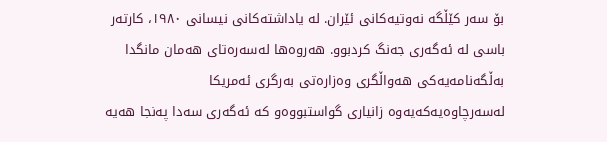بۆ سه‌ر كێڵگه‌ نه‌وتیه‌كانی ئێران. له‌ یاداشته‌كانی نیسانی ١٩٨٠، كارته‌ر باسی له‌ ئه‌گه‌ری جه‌نگ كردبوو. هه‌روه‌ها له‌سه‌ره‌تای هه‌مان مانگدا به‌ڵگه‌نامه‌یه‌كی هه‌واڵگری وه‌زاره‌تی به‌رگری ئه‌مریكا له‌سه‌رچاوه‌یه‌كه‌یه‌وه‌ زانیاری گواستبووه‌و كه‌ ئه‌گه‌ری سه‌دا په‌نجا هه‌یه‌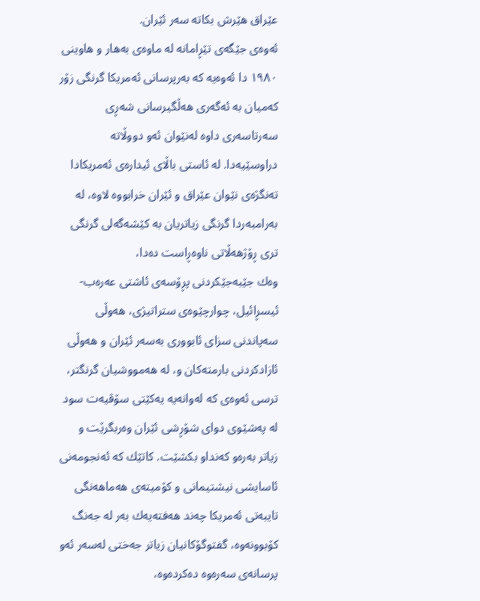عێراق هێرش بكاته‌ سه‌ر ئێران.
ئه‌وه‌ی جێگه‌ی تێڕامانه‌ له‌ ماوه‌ی به‌هار و هاوینی ١٩٨٠ دا ئه‌وه‌یه‌ كه‌ به‌رپرسانی ئه‌مریكا گرنگی زۆر كه‌میان به‌ ئه‌گه‌ری هه‌ڵگیرسانی شه‌ڕی سه‌رتاسه‌ری داوه‌ له‌نێوان ئه‌و دووڵاته‌ دراوسێیه‌دا. له‌ ئاستی باڵای ئیداره‌ی ئه‌مریكادا ته‌نگژه‌ی نێوان عێراق و ئێران خرابووه‌ لاوه‌، له‌ به‌رامبه‌ردا گرنگی زیاتریان به‌ كێشه‌گه‌لی گرنگی تری ڕۆژهه‌ڵاتی ناوه‌ڕاست ده‌دا، وه‌ك ‌جێبه‌جێكردنی پڕۆسه‌ی ئاشتی عه‌ره‌ب-ئیسڕائیل، چوارچێوه‌ی ستراتیژی، هه‌وڵی سه‌پاندنی سزای ئابووری به‌سه‌ر ئێران و هه‌وڵی ئازادكردنی بارمته‌كان و، له‌ هه‌مووشیان گرنگتر، ترسی ئه‌وه‌ی كه‌ له‌وانه‌یه‌ یه‌كێتی سۆڤیه‌ت سود له‌ په‌شێوی دوای شۆڕشی ئێران وه‌ر‌بگرێت و زیاتر به‌ره‌و كه‌نداو بكشێت. كاتێك كه‌ ئه‌نجومه‌نی ئاسایشی نیشتیمانی و كۆمیته‌ی هه‌ماهه‌نگی تایبه‌تی ئه‌مریكا چه‌ند هه‌فته‌یه‌ك به‌ر له‌ جه‌نگ كۆبوونه‌وه‌، گفتوگۆكانیان زیاتر جه‌ختی له‌سه‌ر ئه‌و پرسانه‌ی سه‌ره‌وه‌ ده‌كرده‌وه‌،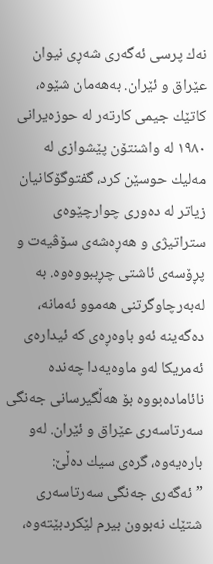نه‌ك پرسی ئه‌گه‌ری شه‌ڕی نیوان عێراق و ئێران. به‌هه‌مان شێوه‌، كاتێك جیمی كارته‌ر له‌ حوزه‌یرانی ١٩٨٠ له‌ واشنتۆن پێشوازی له‌ مه‌لیك حوسێن كرد، گفتوگۆكانیان زیاتر له‌ ده‌وری چوارچێوه‌ی ستراتیژی و هه‌ڕه‌شه‌ی سۆڤیه‌ت و پڕۆسه‌ی ئاشتی چڕببووه‌وه‌. به‌ له‌به‌رچاوگرتنی هه‌موو ئه‌مانه،‌ ده‌گه‌ینه‌ ئه‌و باوه‌ڕه‌ی كه‌ ئیداره‌ی ئه‌مریكا له‌و ماوه‌یه‌دا چه‌نده‌ نائاماده‌بووه‌ بۆ هه‌ڵگیرسانی جه‌نگی سه‌رتاسه‌ری عێراق و ئێران. له‌و باره‌یه‌وه‌، گره‌ی سیك ده‌ڵێ: ”ئه‌گه‌ری جه‌نگی سه‌رتاسه‌ری شتێك نه‌بوون بیرم لێكردبێته‌وه‌،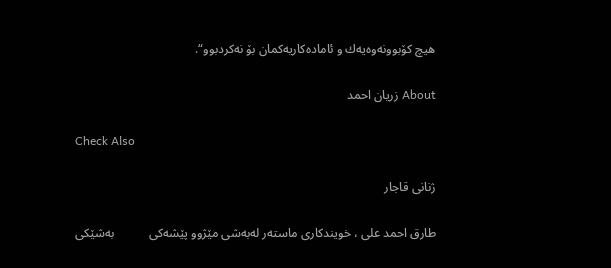هیچ كۆبوونه‌وه‌یه‌ك و ئاماده‌كاریه‌كمان بۆ نه‌كردبوو“.

About زريان احمد

Check Also

ژنانی قاجار

طارق احمد علی ، خویندكاری ماستەر لەبەشی مێژوو پێشەكی           بەشێكی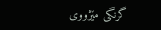گرنگی مێژووی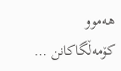هەموو كۆمەڵگاكانن …